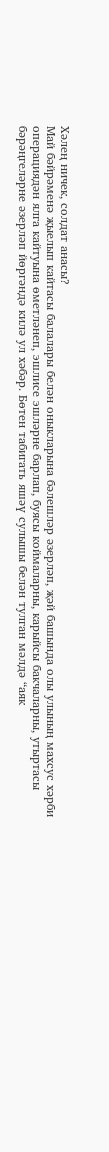Хәлең ничек, солдат анасы?
Май бәйрәменә җыелып кайтасы балалары белән оныкларына бәлешләр әзерләп, җәй башында олы улының махсус хәрби операциядән ялга кайтуына өметләнеп, эшлисе эшләрне барлап, буясы коймаларны, карыйсы бакчаларны, утыртасы бәрәңгеләрне әзерләп йөргәндә килә ул хәбәр. Бөтен табигать яшәү сулышы белән тулган мәлдә “аяк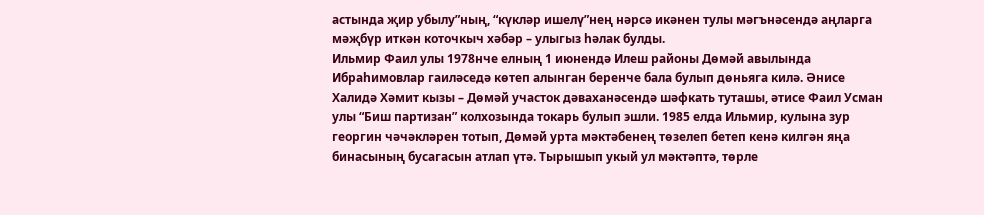астында җир убылу”ның, “күкләр ишелү”нең нәрсә икәнен тулы мәгънәсендә аңларга мәҗбүр иткән коточкыч хәбәр – улыгыз һәлак булды.
Ильмир Фаил улы 1978нче елның 1 июнендә Илеш районы Дөмәй авылында Ибраһимовлар гаиләседә көтеп алынган беренче бала булып дөньяга килә. Әнисе Халидә Хәмит кызы – Дөмәй участок дәваханәсендә шәфкать туташы, әтисе Фаил Усман улы “Биш партизан” колхозында токарь булып эшли. 1985 елда Ильмир, кулына зур георгин чәчәкләрен тотып, Дөмәй урта мәктәбенең төзелеп бетеп кенә килгән яңа бинасының бусагасын атлап үтә. Тырышып укый ул мәктәптә, төрле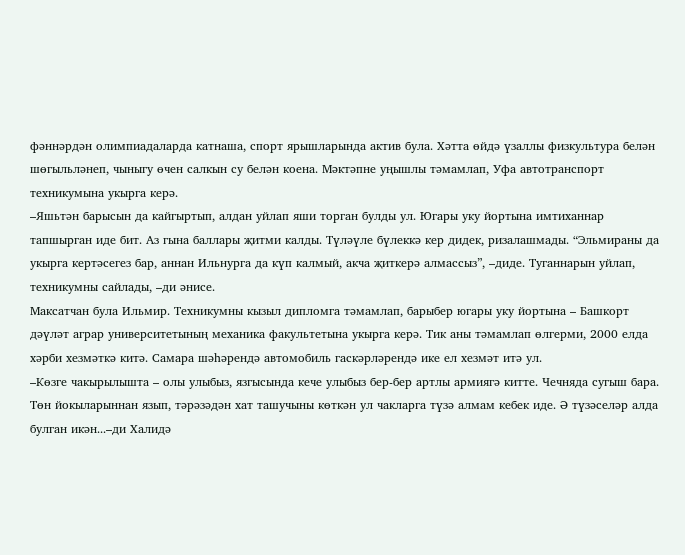фәннәрдән олимпиадаларда катнаша, спорт ярышларында актив була. Хәтта өйдә үзаллы физкультура белән шөгыльләнеп, чыныгу өчен салкын су белән коена. Мәктәпне уңышлы тәмамлап, Уфа автотранспорт техникумына укырга керә.
–Яшьтән барысын да кайгыртып, алдан уйлап яши торган булды ул. Югары уку йортына имтиханнар тапшырган иде бит. Аз гына баллары җитми калды. Түләүле бүлеккә кер дидек, ризалашмады. “Эльмираны да укырга кертәсегез бар, аннан Ильнурга да күп калмый, акча җиткерә алмассыз”, –диде. Туганнарын уйлап, техникумны сайлады, –ди әнисе.
Максатчан була Ильмир. Техникумны кызыл дипломга тәмамлап, барыбер югары уку йортына – Башкорт дәүләт аграр университетының механика факультетына укырга керә. Тик аны тәмамлап өлгерми, 2000 елда хәрби хезмәткә китә. Самара шәһәрендә автомобиль гаскәрләрендә ике ел хезмәт итә ул.
–Көзге чакырылышта – олы улыбыз, язгысында кече улыбыз бер-бер артлы армиягә китте. Чечняда сугыш бара. Төн йокыларыннан язып, тәрәзәдән хат ташучыны көткән ул чакларга түзә алмам кебек иде. Ә түзәселәр алда булган икән...–ди Халидә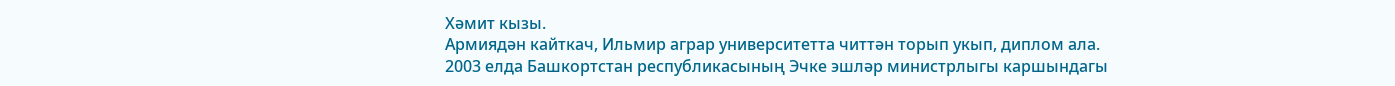Хәмит кызы.
Армиядән кайткач, Ильмир аграр университетта читтән торып укып, диплом ала.
2003 елда Башкортстан республикасының Эчке эшләр министрлыгы каршындагы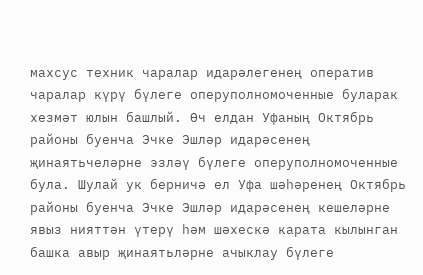махсус техник чаралар идарәлегенең оператив чаралар күрү бүлеге оперуполномоченные буларак хезмәт юлын башлый. Өч елдан Уфаның Октябрь районы буенча Эчке Эшләр идарәсенең җинаятьчеләрне эзләү бүлеге оперуполномоченные була. Шулай ук берничә ел Уфа шәһәренең Октябрь районы буенча Эчке Эшләр идарәсенең кешеләрне явыз нияттән үтерү һәм шәхескә карата кылынган башка авыр җинаятьләрне ачыклау бүлеге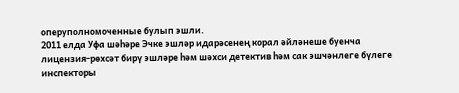оперуполномоченные булып эшли.
2011 елда Уфа шәһәре Эчке эшләр идарәсенең корал әйләнеше буенча лицензия-рөхсәт бирү эшләре һәм шәхси детектив һәм сак эшчәнлеге бүлеге инспекторы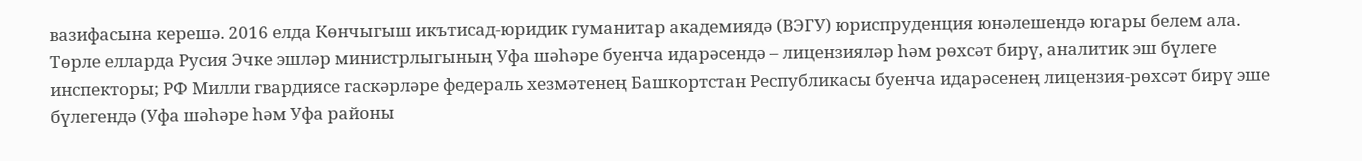вазифасына керешә. 2016 елда Көнчыгыш икътисад-юридик гуманитар академиядә (ВЭГУ) юриспруденция юнәлешендә югары белем ала.
Төрле елларда Русия Эчке эшләр министрлыгының Уфа шәһәре буенча идарәсендә – лицензияләр һәм рөхсәт бирү, аналитик эш бүлеге инспекторы; РФ Милли гвардиясе гаскәрләре федераль хезмәтенең Башкортстан Республикасы буенча идарәсенең лицензия-рөхсәт бирү эше бүлегендә (Уфа шәһәре һәм Уфа районы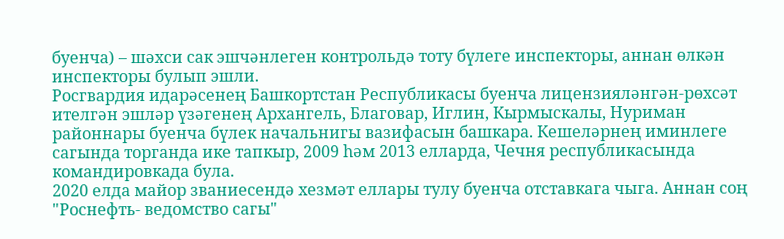буенча) – шәхси сак эшчәнлеген контрольдә тоту бүлеге инспекторы, аннан өлкән инспекторы булып эшли.
Росгвардия идарәсенең Башкортстан Республикасы буенча лицензияләнгән-рөхсәт ителгән эшләр үзәгенең Архангель, Благовар, Иглин, Кырмыскалы, Нуриман районнары буенча бүлек начальнигы вазифасын башкара. Кешеләрнең иминлеге сагында торганда ике тапкыр, 2009 һәм 2013 елларда, Чечня республикасында командировкада була.
2020 елда майор званиесендә хезмәт еллары тулу буенча отставкага чыга. Аннан соң "Роснефть- ведомство сагы"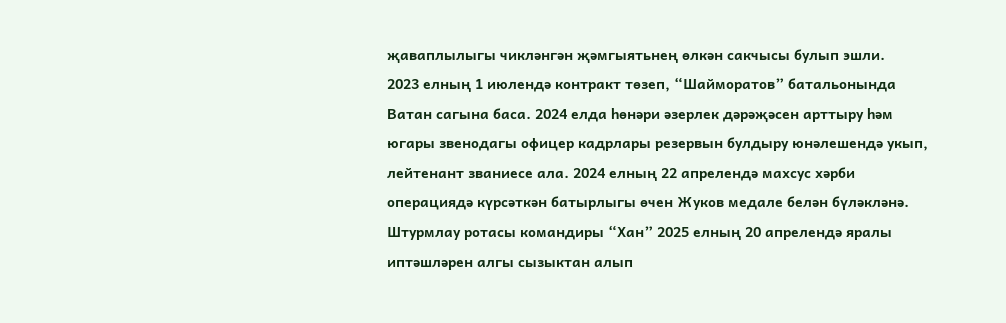җаваплылыгы чикләнгән җәмгыятьнең өлкән сакчысы булып эшли.
2023 елның 1 июлендә контракт төзеп, “Шайморатов” батальонында Ватан сагына баса. 2024 елда һөнәри әзерлек дәрәҗәсен арттыру һәм югары звенодагы офицер кадрлары резервын булдыру юнәлешендә укып, лейтенант званиесе ала. 2024 елның 22 апрелендә махсус хәрби операциядә күрсәткән батырлыгы өчен Жуков медале белән бүләкләнә. Штурмлау ротасы командиры “Хан” 2025 елның 20 апрелендә яралы иптәшләрен алгы сызыктан алып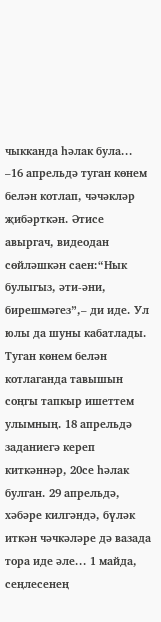чыкканда һәлак була...
–16 апрельдә туган көнем белән котлап, чәчәкләр җибәрткән. Әтисе авыргач, видеодан сөйләшкән саен:“Нык булыгыз, әти-әни, бирешмәгез”,– ди иде. Ул юлы да шуны кабатлады. Туган көнем белән котлаганда тавышын соңгы тапкыр ишеттем улымның. 18 апрельдә заданиегә кереп киткәннәр, 20се һәлак булган. 29 апрельдә, хәбәре килгәндә, бүләк иткән чәчкәләре дә вазада тора иде әле... 1 майда, сеңлесенең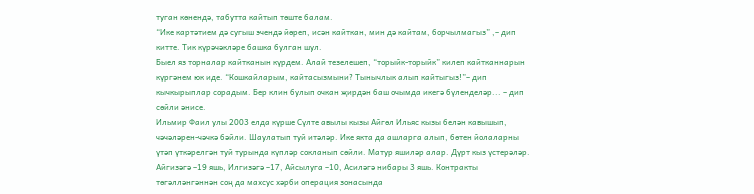туган көнендә, табутта кайтып төште балам.
“Ике картәтием дә сугыш эчендә йөреп, исән кайткан, мин дә кайтам, борчылмагыз” ,– дип китте. Тик күрәчәкләре башка булган шул.
Быел яз торналар кайтканын күрдем. Алай тезелешеп, “торыйк-торыйк” килеп кайтканнарын күргәнем юк иде. “Кошкайларым, кайтасызмыни? Тынычлык алып кайтыгыз!”– дип кычкырыплар сорадым. Бер клин булып очкан җирдән баш очымда икегә бүленделәр... – дип сөйли әнисе.
Ильмир Фаил улы 2003 елда күрше Сүлте авылы кызы Айгөл Ильяс кызы белән кавышып, чәчәләрен-чәчкә бәйли. Шаулатып туй итәләр. Ике якта да ашларга алып, бөтен йолаларны үтәп үткәрелгән туй турында күпләр сокланып сөйли. Матур яшиләр алар. Дүрт кыз үстерәләр. Айгизәгә –19 яшь, Илгизәгә –17, Айсылуга –10, Асиләгә нибары 3 яшь. Контракты төгәлләнгәннән соң да махсус хәрби операция зонасында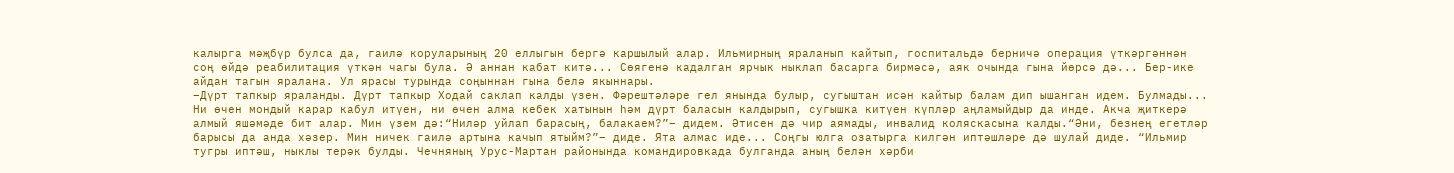калырга мәҗбүр булса да, гаилә коруларының 20 еллыгын бергә каршылый алар. Ильмирның яраланып кайтып, госпитальдә берничә операция үткәргәннән соң өйдә реабилитация үткән чагы була. Ә аннан кабат китә... Сөягенә кадалган ярчык ныклап басарга бирмәсә, аяк очында гына йөрсә дә... Бер-ике айдан тагын яралана. Ул ярасы турында соңыннан гына белә якыннары.
–Дүрт тапкыр яраланды. Дүрт тапкыр Ходай саклап калды үзен. Фәрештәләре гел янында булыр, сугыштан исән кайтыр балам дип ышанган идем. Булмады... Ни өчен мондый карар кабул итүен, ни өчен алма кебек хатынын һәм дүрт баласын калдырып, сугышка китүен күпләр аңламыйдыр да инде. Акча җиткерә алмый яшәмәде бит алар. Мин үзем дә:“Ниләр уйлап барасың, балакаем?”– дидем. Әтисен дә чир аямады, инвалид коляскасына калды.“Әни, безнең егетләр барысы да анда хәзер. Мин ничек гаилә артына качып ятыйм?”– диде. Ята алмас иде... Соңгы юлга озатырга килгән иптәшләре дә шулай диде. “Ильмир тугры иптәш, ныклы терәк булды. Чечняның Урус-Мартан районында командировкада булганда аның белән хәрби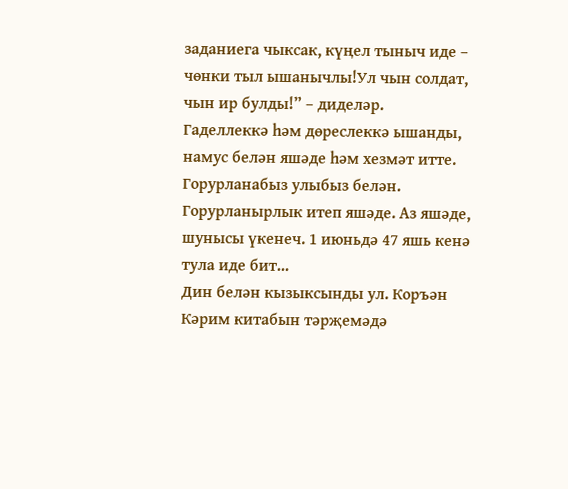заданиега чыксак, күңел тыныч иде – чөнки тыл ышанычлы!Ул чын солдат, чын ир булды!” – диделәр.
Гаделлеккә һәм дөреслеккә ышанды, намус белән яшәде һәм хезмәт итте. Горурланабыз улыбыз белән. Горурланырлык итеп яшәде. Аз яшәде, шунысы үкенеч. 1 июньдә 47 яшь кенә тула иде бит...
Дин белән кызыксынды ул. Коръән Кәрим китабын тәрҗемәдә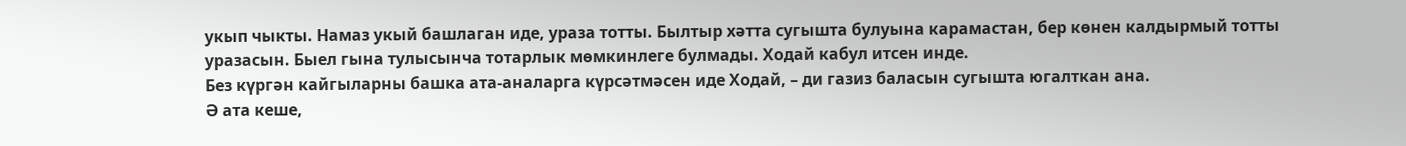укып чыкты. Намаз укый башлаган иде, ураза тотты. Былтыр хәтта сугышта булуына карамастан, бер көнен калдырмый тотты уразасын. Быел гына тулысынча тотарлык мөмкинлеге булмады. Ходай кабул итсен инде.
Без күргән кайгыларны башка ата-аналарга күрсәтмәсен иде Ходай, – ди газиз баласын сугышта югалткан ана.
Ә ата кеше,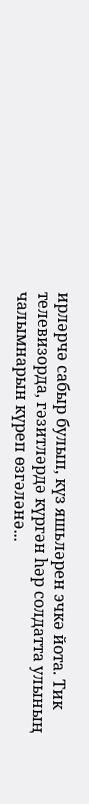ирләрчә сабыр булып, күз яшьләрен эчкә йота. Тик телевизорда, гәзитләрдә күргән һәр солдатта улының чалымнарын күреп өзгәләнә...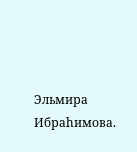Эльмира Ибраһимова.